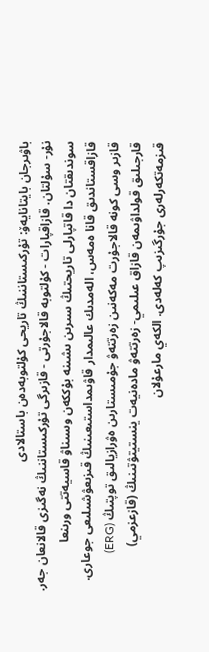باۋىرجان بايتانايەۆ: تۇركىستاننىڭ تاريحى كۇلتوبەدەن باستالادى
نۇر- سۇلتان. قازاقپارات - كۇلتوبە قالاجۇرتى - قازىرگى تۇركىستاننىڭ نەگىزى قالانعان جەر. سوندىقتان دا قاتپارلى تاريحتىڭ سىرىن ىشىنە بۇككەن وسىناۋ قاسيەتتى ورىنعا قازاقستاندىق قانا ەمەس، الەمدىك عالىمدار قاۋىمداستىعىنىڭ قىزىعۋشىلىعى جوعارى.
قازىر وسى كونە قالاجۇرت مەكەنىن زەرتتەۋ جۇمىستارىن ەۋرازيالىق توپتىڭ (ERG) قارجىلىق قولداۋىمەن قازاق عىلىمي- زەرتتەۋ مادەنيەت ينستيتۋتىنىڭ (قازعزمي) قىزمەتكەرلەرى جۇرگىزىپ كەلەدى. الكەي مارعۇلان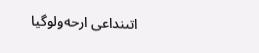اتىنداعى ارحەولوگيا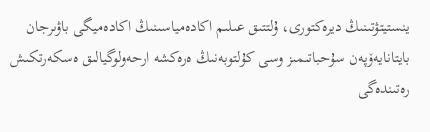ينستيتۋتىنىڭ ديرەكتورى، ۇلتتىق عىلىم اكادەمياسىنىڭ اكادەميگى باۋىرجان بايتانايەۆپەن سۇحباتىمىز وسى كۇلتوبەنىڭ ەرەكشە ارحەولوگيالىق ەسكەرتكىش رەتىندەگى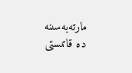مارتەبەسىنە دە قاتىستى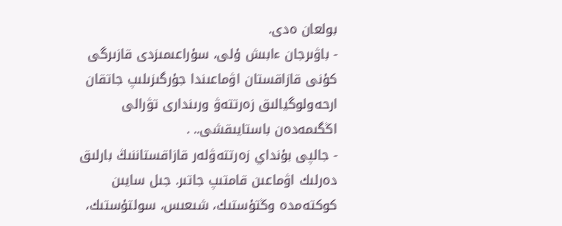بولعان ەدى.
- باۋىرجان ءابىش ۇلى، سۇراعىمىزدى قازىرگى كۇنى قازاقستان اۋماعىندا جۇرگىزىلىپ جاتقان ارحەولوگيالىق زەرتتەۋ ورىندارى تۋرالى اڭگىمەدەن باستايىقشى.. .
- جالپى بۇنداي زەرتتەۋلەر قازاقستاننىڭ بارلىق دەرلىك اۋماعىن قامتىپ جاتىر. جىل سايىن كوكتەمدە وڭتۇستىك، شىعىس، سولتۇستىك،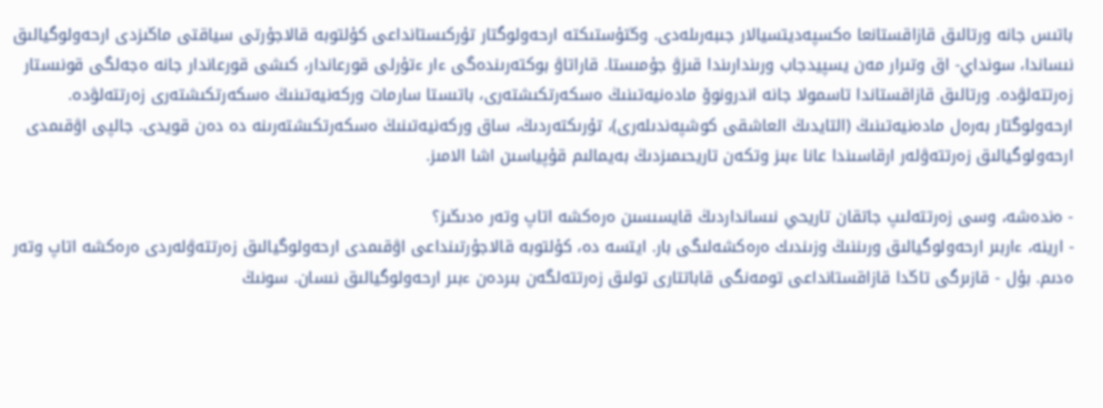باتىس جانە ورتالىق قازاقستانعا ەكسپەديتسيالار جىبەرىلەدى. وڭتۇستىكتە ارحەولوگتار تۇركىستانداعى كۇلتوبە قالاجۇرتى سياقتى ماڭىزدى ارحەولوگيالىق نىساندا، سونداي- اق وتىرار مەن يسپيدجاب ورىندارىندا قىزۋ جۇمىستا. قاراتاۋ بوكتەرىندەگى ءار ءتۇرلى قورعاندار، كىشى قورعاندار جانە ەجەلگى قونىستار زەرتتەلۋدە. ورتالىق قازاقستاندا تاسمولا جانە اندرونوۆ مادەنيەتىنىڭ ەسكەرتكىشتەرى، باتىستا سارمات وركەنيەتىنىڭ ەسكەرتكىشتەرى زەرتتەلۋدە. ارحەولوگتار بەرەل مادەنيەتىنىڭ (التايدىڭ العاشقى كوشپەندىلەرى)، تۇرىكتەردىڭ، ساق وركەنيەتىنىڭ ەسكەرتكىشتەرىنە دە دەن قويدى. جالپى اۋقىمدى ارحەولوگيالىق زەرتتەۋلەر ارقاسىندا عانا ءبىز وتكەن تاريحىمىزدىڭ بەيمالىم قۇپياسىن اشا الامىز.

- ەندەشە، وسى زەرتتەلىپ جاتقان تاريحي نىسانداردىڭ قايسىسىن ەرەكشە اتاپ وتەر ەدىڭىز؟
- ارينە، ءاربىر ارحەولوگيالىق ورىننىڭ وزىندىك ەرەكشەلىگى بار. ايتسە دە، كۇلتوبە قالاجۇرتىنداعى اۋقىمدى ارحەولوگيالىق زەرتتەۋلەردى ەرەكشە اتاپ وتەر ەدىم. بۇل - قازىرگى تاڭدا قازاقستانداعى تومەنگى قاباتتارى تولىق زەرتتەلگەن بىردەن ءبىر ارحەولوگيالىق نىسان. سونىڭ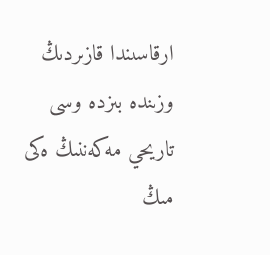ارقاسىندا قازىردىڭ وزىندە بىزدە وسى تاريحي مەكەننىڭ ەكى مىڭ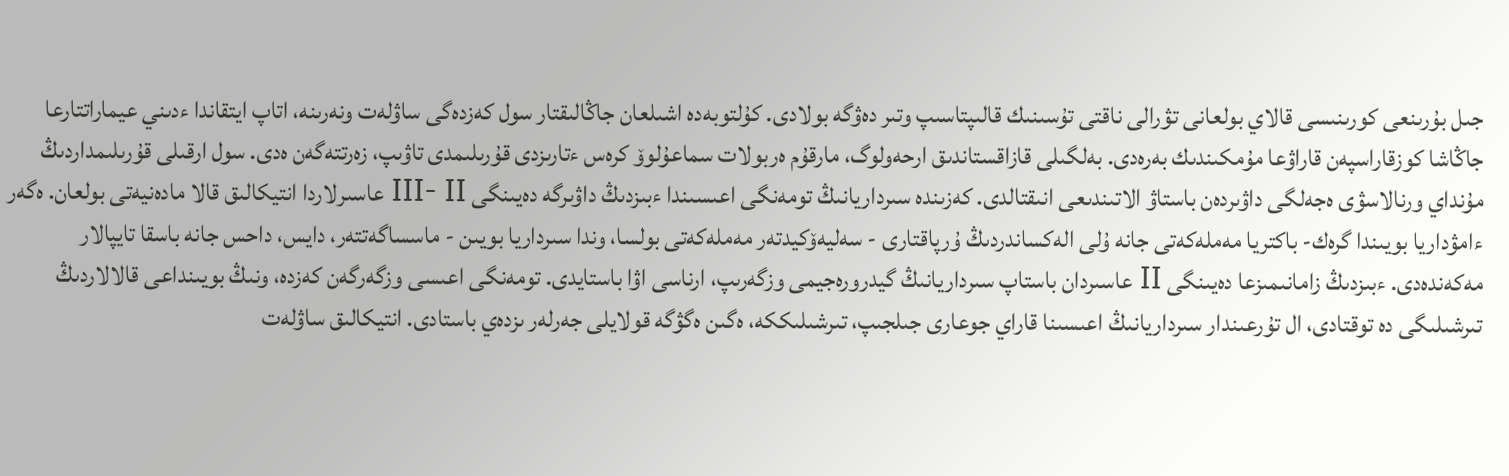جىل بۇرىنعى كورىنىسى قالاي بولعانى تۋرالى ناقتى تۇسىنىك قالىپتاسىپ وتىر دەۋگە بولادى. كۇلتوبەدە اشىلعان جاڭالىقتار سول كەزدەگى ساۋلەت ونەرىنە، اتاپ ايتقاندا ءدىني عيماراتتارعا جاڭاشا كوزقاراسپەن قاراۋعا مۇمكىندىك بەرەدى. بەلگىلى قازاقستاندىق ارحەولوگ، مارقۇم ەربولات سماعۇلوۆ كرەس ءتارىزدى قۇرىلىمدى تاۋىپ، زەرتتەگەن ەدى. سول ارقىلى قۇرىلىمداردىڭ مۇنداي ورنالاسۋى ەجەلگى داۋىردەن باستاۋ الاتىندىعى انىقتالدى. كەزىندە سىرداريانىڭ تومەنگى اعىسىندا ءبىزدىڭ داۋىرگە دەيىنگى III- II عاسىرلاردا انتيكالىق قالا مادەنيەتى بولعان. ەگەر ءامۋداريا بويىندا گرەك- باكتريا مەملەكەتى جانە ۇلى الەكساندردىڭ ۇرپاقتارى - سەليەۆكيدتەر مەملەكەتى بولسا، وندا سىرداريا بويىن - ماسساگەتتەر، دايس، داحس جانە باسقا تايپالار مەكەندەدى. ءبىزدىڭ زامانىمىزعا دەيىنگى II عاسىردان باستاپ سىرداريانىڭ گيدرورەجيمى وزگەرىپ، ارناسى اۋا باستايدى. تومەنگى اعىسى وزگەرگەن كەزدە، ونىڭ بويىنداعى قالالاردىڭ تىرشىلىگى دە توقتادى، ال تۇرعىندار سىرداريانىڭ اعىسىنا قاراي جوعارى جىلجىپ، تىرشىلىككە، ەگىن ەگۋگە قولايلى جەرلەر ىزدەي باستادى. انتيكالىق ساۋلەت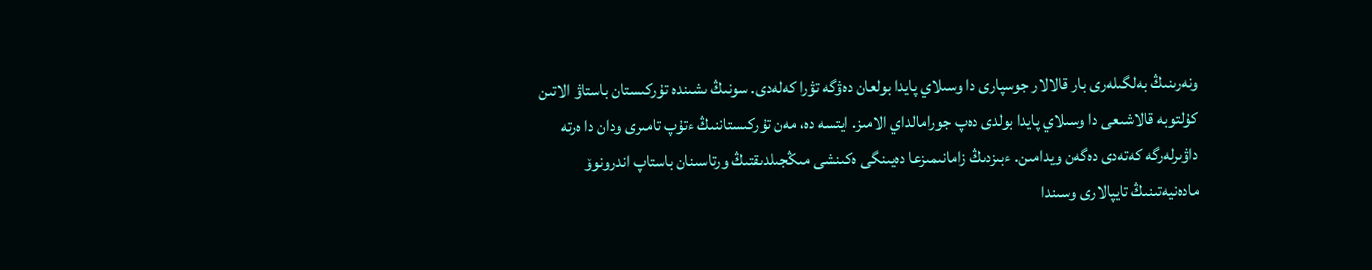ونەرىنىڭ بەلگىلەرى بار قالالار جوسپارى دا وسىلاي پايدا بولعان دەۋگە تۋرا كەلەدى. سونىڭ ىشىندە تۇركىستان باستاۋ الاتىن كۇلتوبە قالاشىعى دا وسىلاي پايدا بولدى دەپ جورامالداي الامىز. ايتسە دە، مەن تۇركىستاننىڭ ءتۇپ تامىرى ودان دا ەرتە داۋىرلەرگە كەتەدى دەگەن ويدامىن. ءبىزدىڭ زامانىمىزعا دەيىنگى ەكىنشى مىڭجىلدىقتىڭ ورتاسىنان باستاپ اندرونوۆ مادەنيەتىنىڭ تايپالارى وسىندا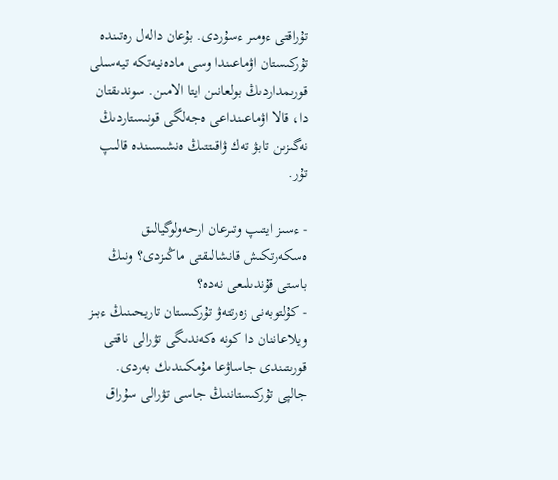تۇراقتى ءومىر ءسۇردى. بۇعان دالەل رەتىندە تۇركىستان اۋماعىندا وسى مادەنيەتكە تيەسىلى قورىمداردىڭ بولعانىن ايتا الامىن. سوندىقتان دا، قالا اۋماعىنداعى ەجەلگى قونىستاردىڭ نەگىزىن تابۋ تەك ۋاقىتتىڭ ەنشىسىندە قالىپ تۇر.

- ءسىز ايتىپ وتىرعان ارحەولوگيالىق ەسكەرتكىش قانشالىقتى ماڭىزدى؟ ونىڭ باستى قۇندىلىعى نەدە؟
- كۇلتوبەنى زەرتتەۋ تۇركىستان تاريحىنىڭ ءبىز ويلاعاننان دا كونە ەكەندىگى تۋرالى ناقتى قورىتىندى جاساۋعا مۇمكىندىك بەردى. جالپى تۇركىستاننىڭ جاسى تۋرالى سۇراق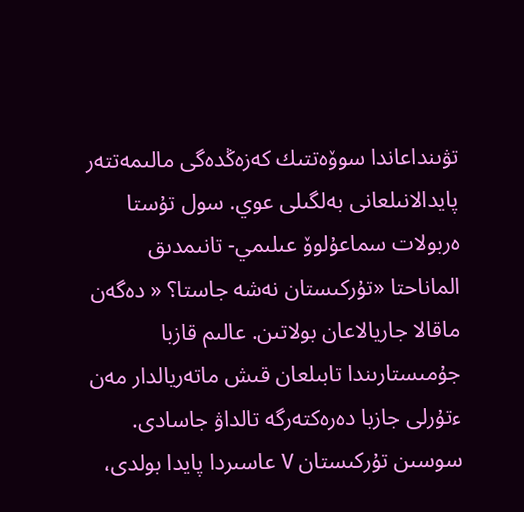تۋىنداعاندا سوۆەتتىك كەزەڭدەگى مالىمەتتەر پايدالانىلعانى بەلگىلى عوي. سول تۇستا ەربولات سماعۇلوۆ عىلىمي- تانىمدىق الماناحتا «تۇركىستان نەشە جاستا؟ « دەگەن ماقالا جاريالاعان بولاتىن. عالىم قازبا جۇمىستارىندا تابىلعان قىش ماتەريالدار مەن ءتۇرلى جازبا دەرەكتەرگە تالداۋ جاسادى. سوسىن تۇركىستان V عاسىردا پايدا بولدى،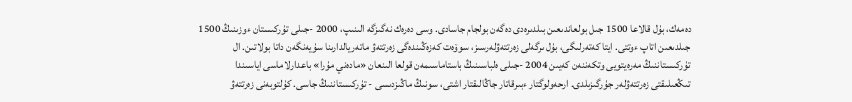دەمەك، بۇل قالاعا 1500 جىل بولعاندىعىن بىلدىرەدى دەگەن بولجام جاسادى. وسى دەرەك نەگىزگە الىنىپ، 2000 -جىلى تۇركىستان ءوزىنىڭ 1500 جىلدىعىن اتاپ ءوتتى. ايتا كەتەرلىگى، بۇل ىرگەلى زەرتتەۋلەرسىز، سوۆەت كەزەڭىندەگى زەرتتەۋ ماتەريالدارىنا سۇيەنگەن داتا بولاتىن. ال تۇركىستاننىڭ مەرەيتويى وتكەننەن كەيىن 2004 -جىلى ەلباسىنىڭ باستاماسىمەن قولعا الىنعان «مادەني مۇرا» باعدارلاماسى اياسىندا تىڭعىلىقتى زەرتتەۋلەر جۇرگىزىلدى. ارحەولوگتار ءبىرقاتار جاڭالىقتار اشتى، سونىڭ ماڭىزدىسى - تۇركىستاننىڭ جاسى. كۇلتوبەنى زەرتتەۋ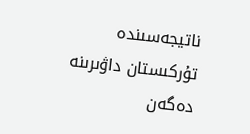ناتيجەسىندە تۇركىستان داۋىرىنە دەگەن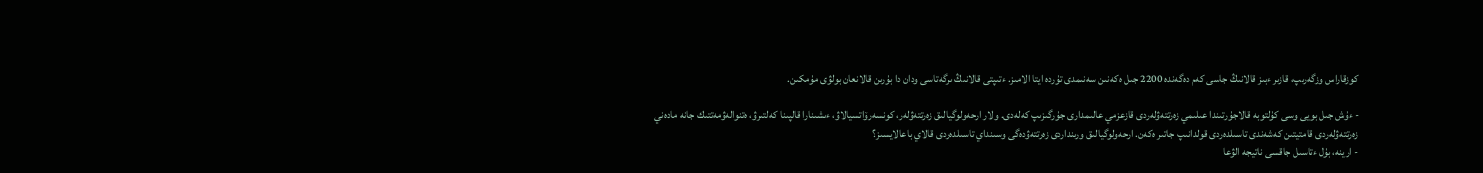كوزقاراس وزگەرىپ، قازىر ءبىز قالانىڭ جاسى كەم دەگەندە 2200 جىل ەكەنىن سەنىمدى تۇردە ايتا الامىز. ءتىپتى قالانىڭ ىرگەتاسى ودان دا بۇرىن قالانعان بولۋى مۇمكىن.

- ءۇش جىل بويى وسى كۇلتوبە قالاجۇرتىندا عىلىمي زەرتتەۋلەردى قازعزمي عالىمدارى جۇرگىزىپ كەلەدى. ولار ارحەولوگيالىق زەرتتەۋلەر، كونسەرۆاتسيالاۋ، ءىشىنارا قالپىنا كەلتىرۋ، ەتنوالەۋمەتتىك جانە مادەني زەرتتەۋلەردى قامتيتىن كەشەندى تاسىلدەردى قولدانىپ جاتىر ەكەن. ارحەولوگيالىق ورىنداردى زەرتتەۋدەگى وسىنداي تاسىلدەردى قالاي باعالايسىز؟
- ارينە، بۇل ءتاسىل جاقسى ناتيجە الۋعا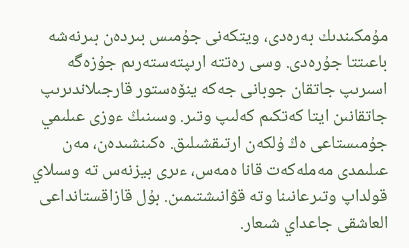مۇمكىندىك بەرەدى، ويتكەنى جۇمىس بىردەن بىرنەشە باعىتتا جۇرەدى. وسى رەتتە ارىپتەستەرىم جۇزەگە اسىرىپ جاتقان جوبانى جەكە ينۆەستور قارجىلاندىرىپ جاتقانىن ايتا كەتكىم كەلىپ وتىر. وسىنىڭ ءوزى عىلىمي جۇمىستاعى ەڭ ۇلكەن ارتىقشىلىق. ەكىنشىدەن، مەن عىلىمدى مەملەكەت قانا ەمەس، ءىرى بيزنەس تە وسىلاي قولداپ وتىرعانىنا وتە قۋانىشتىمىن. بۇل قازاقستانداعى العاشقى جاعداي شىعار.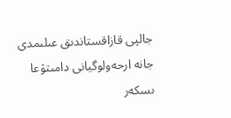جالپى قازاقستاندىق عىلىمدى جانە ارحەولوگيانى دامىتۋعا ىسكەر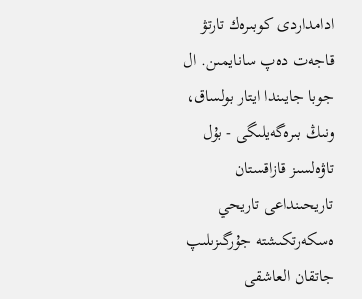ادامداردى كوبىرەك تارتۋ قاجەت دەپ سانايمىن. ال جوبا جايىندا ايتار بولساق، ونىڭ بىرەگەيلىگى - بۇل تاۋەلسىز قازاقستان تاريحىنداعى تاريحي ەسكەرتكىشتە جۇرگىزىلىپ جاتقان العاشقى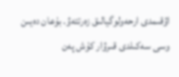اۋقىمدى ارحەولوگيالىق زەرتتەۋ. بۇعان دەيىن وسى سەكىلدى قىرۋار كۇش پەن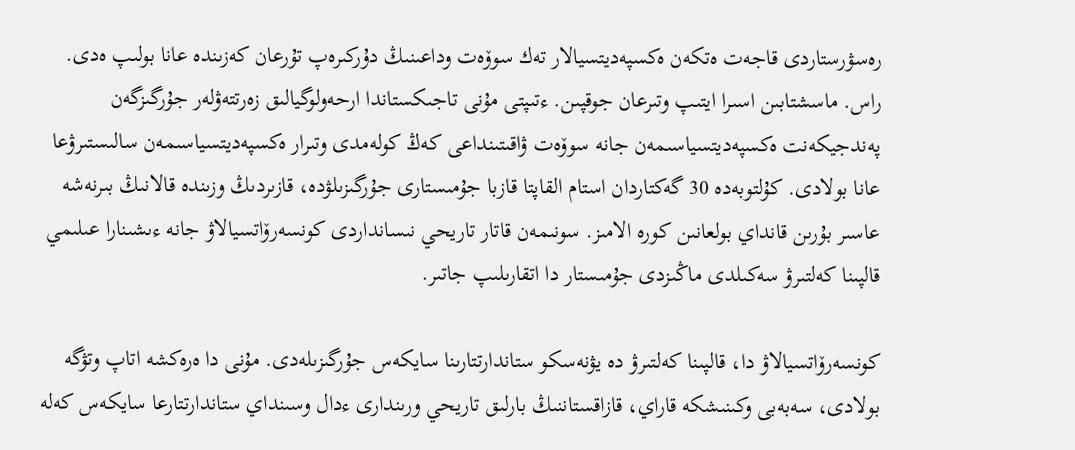رەسۋرستاردى قاجەت ەتكەن ەكسپەديتسيالار تەك سوۆەت وداعىنىڭ دۇركىرەپ تۇرعان كەزىندە عانا بولىپ ەدى. راس. ماسشتابىن اسىرا ايتىپ وتىرعان جوقپىن. ءتىپتى مۇنى تاجىكستاندا ارحەولوگيالىق زەرتتەۋلەر جۇرگىزگەن پەندجيكەنت ەكسپەديتسياسىمەن جانە سوۆەت ۋاقىتىنداعى كەڭ كولەمدى وتىرار ەكسپەديتسياسىمەن سالىستىرۋعا عانا بولادى. كۇلتوبەدە 30 گەكتاردان استام القاپتا قازبا جۇمىستارى جۇرگىزىلۋدە، قازىردىڭ وزىندە قالانىڭ بىرنەشە عاسىر بۇرىن قانداي بولعانىن كورە الامىز. سونىمەن قاتار تاريحي نىسانداردى كونسەرۆاتسيالاۋ جانە ءىشىنارا عىلىمي قالپىنا كەلتىرۋ سەكىلدى ماڭىزدى جۇمىستار دا اتقارىلىپ جاتىر.

كونسەرۆاتسيالاۋ دا، قالپىنا كەلتىرۋ دە يۋنەسكو ستاندارتتارىنا سايكەس جۇرگىزىلەدى. مۇنى دا ەرەكشە اتاپ وتۋگە بولادى، سەبەبى وكىنىشكە قاراي، قازاقستاننىڭ بارلىق تاريحي ورىندارى ءدال وسىنداي ستاندارتتارعا سايكەس كەلە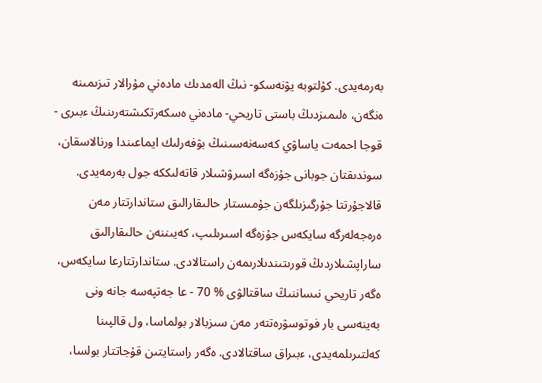بەرمەيدى. كۇلتوبە يۋنەسكو- نىڭ الەمدىك مادەني مۇرالار تىزىمىنە ەنگەن، ەلىمىزدىڭ باستى تاريحي- مادەني ەسكەرتكىشتەرىنىڭ ءبىرى - قوجا احمەت ياساۋي كەسەنەسىنىڭ بۋفەرلىك ايماعىندا ورنالاسقان، سوندىقتان جوبانى جۇزەگە اسىرۋشىلار قاتەلىككە جول بەرمەيدى. قالاجۇرتتا جۇرگىزىلگەن جۇمىستار حالىقارالىق ستاندارتتار مەن ەرەجەلەرگە سايكەس جۇزەگە اسىرىلىپ، كەيىننەن حالىقارالىق ساراپشىلاردىڭ قورىتىندىلارىمەن راستالادى. ستاندارتتارعا سايكەس، ەگەر تاريحي نىساننىڭ ساقتالۋى % 70 - عا جەتپەسە جانە ونى بەينەسى بار فوتوسۋرەتتەر مەن سىزبالار بولماسا، ول قالپىنا كەلتىرىلمەيدى، ءبىراق ساقتالادى. ەگەر راستايتىن قۇجاتتار بولسا،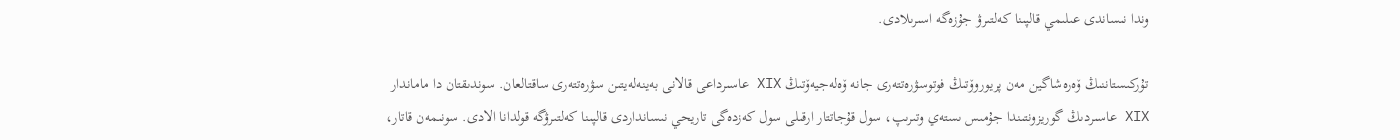وندا نىساندى عىلىمي قالپىنا كەلتىرۋ جۇزەگە اسىرىلادى.

تۇركىستاننىڭ ۆەرەشاگين مەن پريوروۆتىڭ فوتوسۋرەتتەرى جانە ۆەلەجيەۆتىڭ XIX عاسىرداعى قالانى بەينەلەيتىن سۋرەتتەرى ساقتالعان. سوندىقتان دا ماماندار XIX عاسىردىڭ گوريزونتىندا جۇمىس ىستەي وتىرىپ، سول قۇجاتتار ارقىلى سول كەزدەگى تاريحي نىسانداردى قالپىنا كەلتىرۋگە قولدانا الادى. سونىمەن قاتار،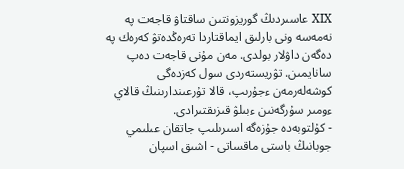XIX عاسىردىڭ گوريزونتىن ساقتاۋ قاجەت پە نەمەسە ونى بارلىق ايماقتاردا تەرەڭدەتۋ كەرەك پە دەگەن داۋلار بولدى. مەن مۇنى قاجەت دەپ سانايمىن. تۋريستەردى سول كەزدەگى كوشەلەرمەن ءجۇرىپ، قالا تۇرعىندارىنىڭ قالاي ءومىر سۇرگەنىن ءبىلۋ قىزىقتىرادى.
- كۇلتوبەدە جۇزەگە اسىرىلىپ جاتقان عىلىمي جوبانىڭ باستى ماقساتى - اشىق اسپان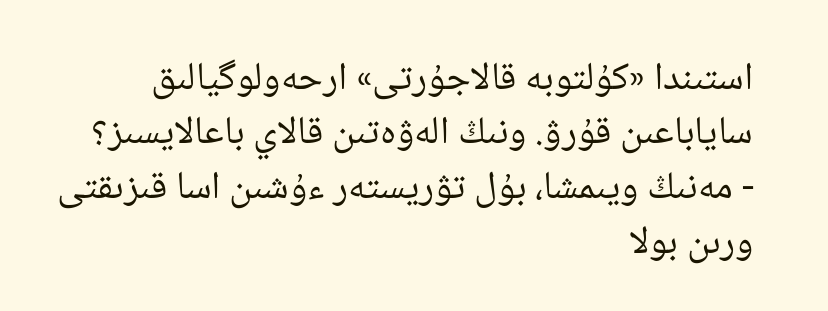استىندا «كۇلتوبە قالاجۇرتى» ارحەولوگيالىق ساياباعىن قۇرۋ. ونىڭ الەۋەتىن قالاي باعالايسىز؟
- مەنىڭ ويىمشا، بۇل تۋريستەر ءۇشىن اسا قىزىقتى ورىن بولا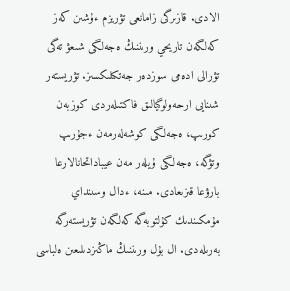الادى. قازىرگى زامانعى تۋريزم ءۇشىن كەز كەلگەن تاريحي ورىننىڭ ەجەلگى شىعۋ تەگى تۋرالى ادەمى سوزدەر جەتكىلىكسىز. تۋريستەر شىنايى ارحەولوگيالىق فاكتىلەردى كوزبەن كورىپ، ەجەلگى كوشەلەرمەن ءجۇرىپ وتۋگە، ەجەلگى ۇيلەر مەن عيباداتحانالارعا بارۋعا قىزىعادى. مىنە، ءدال وسىنداي مۇمكىندىك كۇلتوبەگە كەلگەن تۋريستەرگە بەرىلەدى. ال بۇل ورىننىڭ ماڭىزدىلىعىن ەلباسى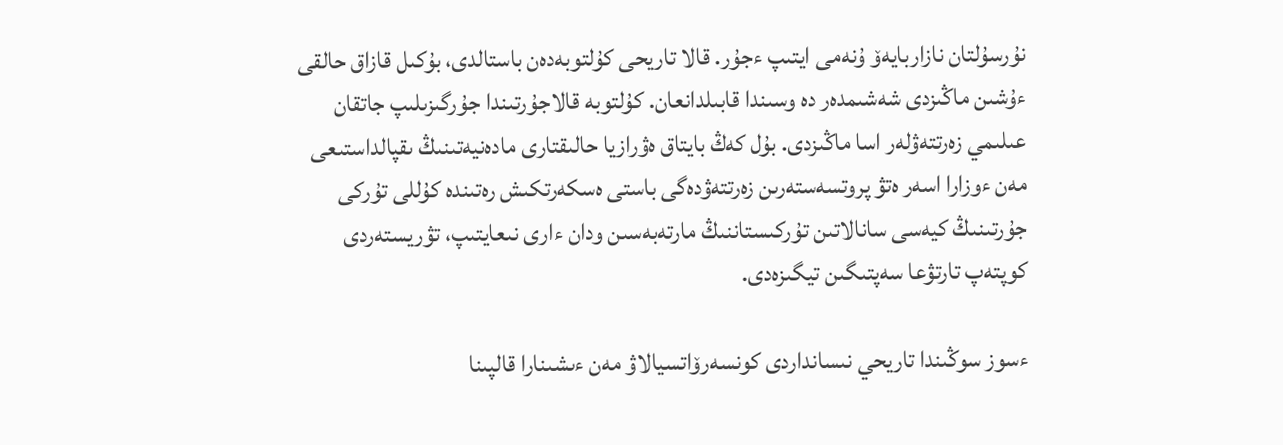نۇرسۇلتان نازاربايەۆ ۇنەمى ايتىپ ءجۇر. قالا تاريحى كۇلتوبەدەن باستالدى، بۇكىل قازاق حالقى ءۇشىن ماڭىزدى شەشىمدەر دە وسىندا قابىلدانعان. كۇلتوبە قالاجۇرتىندا جۇرگىزىلىپ جاتقان عىلىمي زەرتتەۋلەر اسا ماڭىزدى. بۇل كەڭ بايتاق ەۋرازيا حالىقتارى مادەنيەتىنىڭ ىقپالداستىعى مەن ءوزارا اسەر ەتۋ پروتسەستەرىن زەرتتەۋدەگى باستى ەسكەرتكىش رەتىندە كۇللى تۇركى جۇرتىنىڭ كيەسى سانالاتىن تۇركىستاننىڭ مارتەبەسىن ودان ءارى نىعايتىپ، تۋريستەردى كوپتەپ تارتۋعا سەپتىگىن تيگىزەدى.

ءسوز سوڭىندا تاريحي نىسانداردى كونسەرۆاتسيالاۋ مەن ءىشىنارا قالپىنا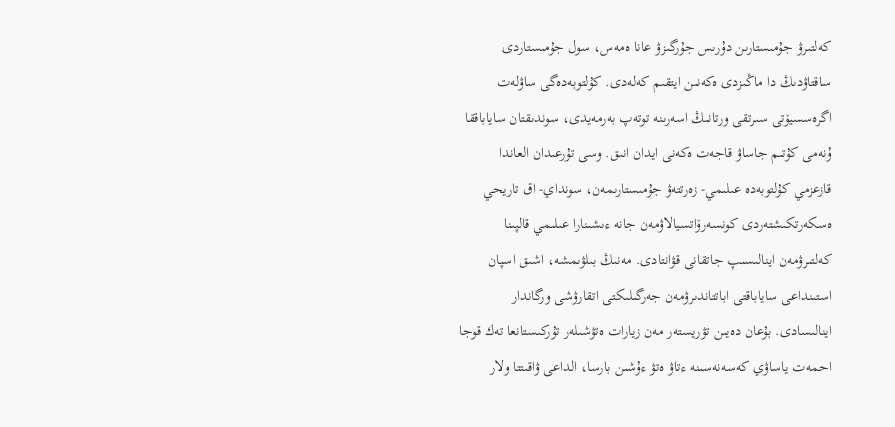كەلتىرۋ جۇمىستارىن دۇرىس جۇرگىزۋ عانا ەمەس، سول جۇمىستاردى ساقتاۋدىڭ دا ماڭىزدى ەكەنىن ايتقىم كەلەدى. كۇلتوبەدەگى ساۋلەت اگرەسسيۆتى سىرتقى ورتانىڭ اسەرىنە توتەپ بەرمەيدى، سوندىقتان ساياباققا ۇنەمى كۇتىم جاساۋ قاجەت ەكەنى ايدان انىق. وسى تۇرعىدان العاندا قازعزمي كۇلتوبەدە عىلىمي- زەرتتەۋ جۇمىستارىمەن، سونداي- اق تاريحي ەسكەرتكىشتەردى كونسەرۆاتسيالاۋمەن جانە ءىشىنارا عىلىمي قالپىنا كەلتىرۋمەن اينالىسىپ جاتقانى قۋانتادى. مەنىڭ بىلۋىمشە، اشىق اسپان استىنداعى ساياباقتى اباتتاندىرۋمەن جەرگىلىكتى اتقارۋشى ورگاندار اينالىسادى. بۇعان دەيىن تۋريستەر مەن زيارات ەتۋشىلەر تۇركىستانعا تەك قوجا احمەت ياساۋي كەسەنەسىنە ءتاۋ ەتۋ ءۇشىن بارسا، الداعى ۋاقىتتا ولار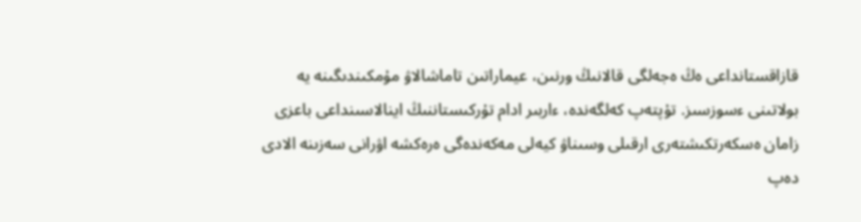قازاقستانداعى ەڭ ەجەلگى قالانىڭ ورنىن، عيماراتىن تاماشالاۋ مۇمكىندىگىنە يە بولاتىنى ءسوزسىز. تۇپتەپ كەلگەندە، ءاربىر ادام تۇركىستاننىڭ اينالاسىنداعى باعزى زامان ەسكەرتكىشتەرى ارقىلى وسىناۋ كيەلى مەكەندەگى ەرەكشە اۋرانى سەزىنە الادى دەپ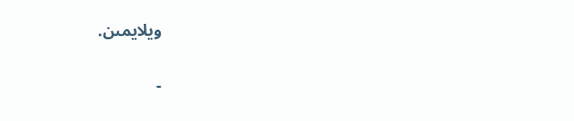ويلايمىن.

-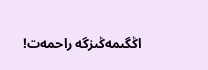اڭگىمەڭىزگە راحمەت!